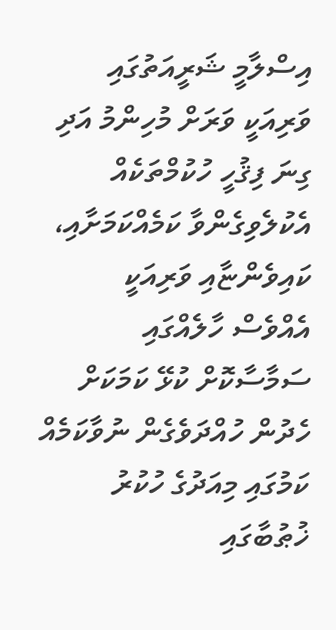އިސްލާމީ ޝަރީއަތުގައި ވަރިއަކީ ވަރަށް މުހިންމު އަދި ގިނަ ފިޤުހީ ހުކުމްތަކެއް އެކުލެވިގެންވާ ކަމެއްކަމަށާއި، ކައިވެންޏާއި ވަރިއަކީ އެއްވެސް ހާލެއްގައި ސަމާސާކޮށް ކުޅޭ ކަމަކަށް ހެދުން ހުއްދަވެގެން ނުވާކަމެއް ކަމުގައި މިއަދުގެ ހުކުރު ޚުޠުބާގައި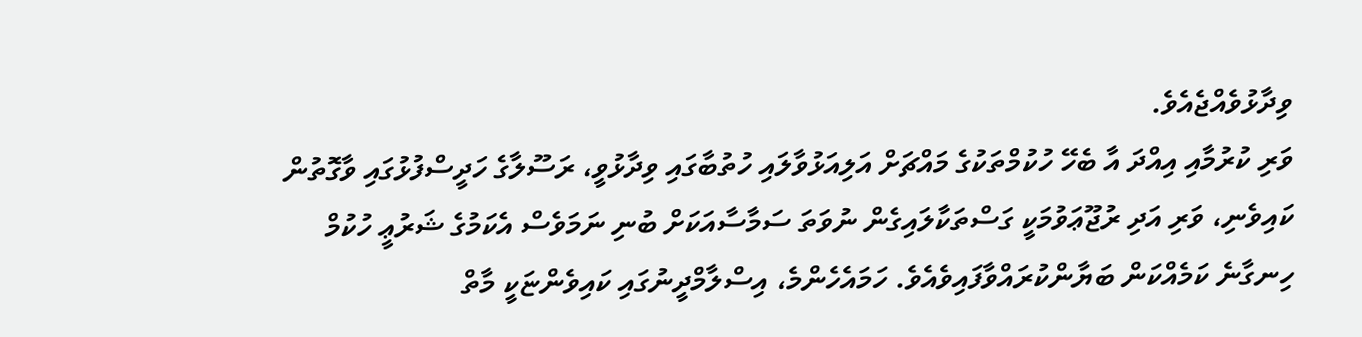ވިދާޅުވެއްޖެއެވެ.
ވަރި ކުރުމާއި އިއްދަ އާ ބެހޭ ހުކުމްތަކުގެ މައްޗަށް އަލިއަޅުވާލައި ހުތުބާގައި ވިދާޅުވީ، ރަސޫލާގެ ހަދީސްފުޅުގައި ވާގޮތުން ކައިވެނި، ވަރި އަދި ރުޖޫޢަވުމަކީ ގަސްތަކާލައިގެން ނުވަތަ ސަމާސާއަކަށް ބުނި ނަމަވެސް އެކަމުގެ ޝަރުޢީ ހުކުމް ހިނގާނެ ކަމެއްކަން ބަޔާންކުރައްވާފައިވެއެވެ. ހަމައެހެންމެ، އިސްލާމްދީނުގައި ކައިވެންޏަކީ މާތް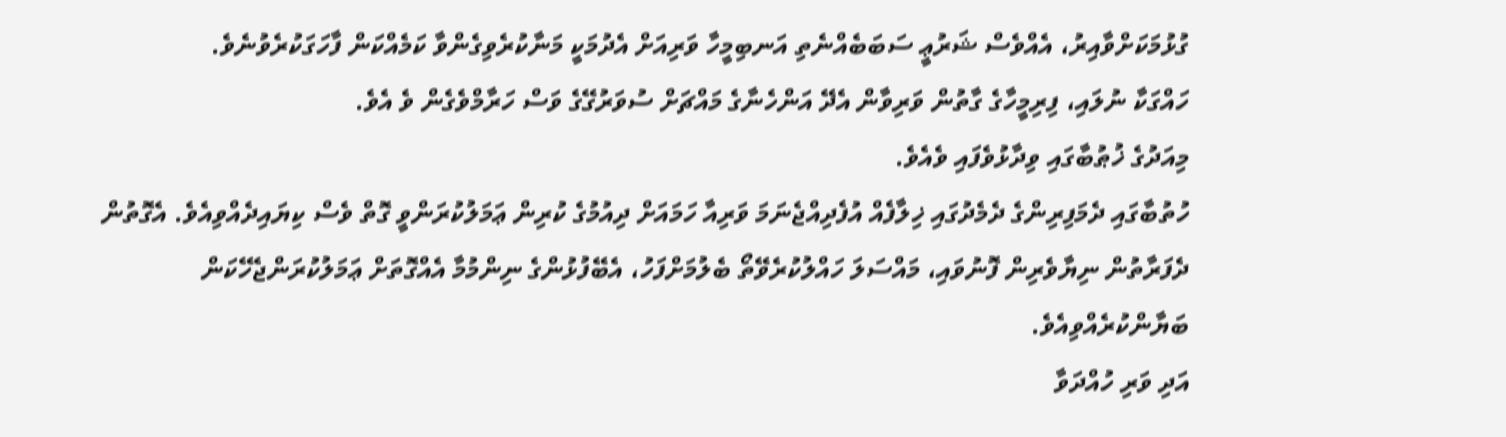ގުޅުމަކަށްވާއިރު، އެއްވެސް ޝަރުޢީ ސަބަބެއްނެތި އަނބިމީހާ ވަރިއަށް އެދުމަކީ މަނާކުރެވިގެންވާ ކަމެއްކަން ފާހަގަކުރެވުނެވެ.
ހައްގަކާ ނުލައި، ފިރިމީހާގެ ގާތުން ވަރިވާން އެދޭ އަންހެނާގެ މައްޗަށް ސުވަރުގޭގެ ވަސް ހަރާމްވެގެން ވެ އެވެ.
މިއަދުގެ ޚުޠުބާގައި ވިދާޅުވެފައި ވެއެވެ.
ހުތުބާގައި ދެމަފިރިންގެ ދެމެދުގައި ޚިލާފެއް އުފެދިއްޖެނަމަ ވަރިއާ ހަމައަށް ދިއުމުގެ ކުރިން ޢަމަލުކުރަންވީ ގޮތް ވެސް ކިޔައިދެއްވިއެވެ. އެގޮތުން ދެފަރާތުން ނިޔާވެރިން ފޮނުވައި، މައްސަލަ ހައްލުކުރެވޭތޯ ބެލުމަށްފަހު، އެބޭފުޅުންގެ ނިންމުމާ އެއްގޮތަށް ޢަމަލުކުރަންޖެހޭކަން ބަޔާންކުރެއްވިއެވެ.
އަދި ވަރި ހުއްދަވާ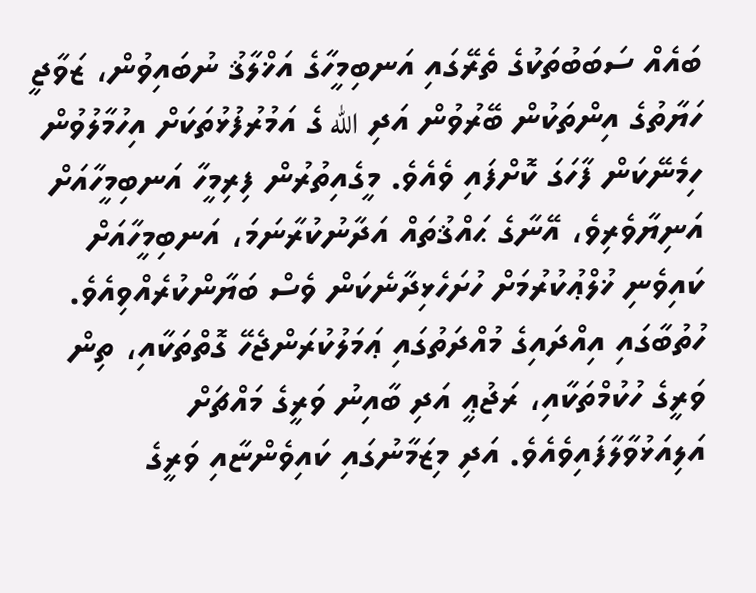ބައެއް ސަބަބުތަކުގެ ތެރޭގައި އަނބިމީހާގެ އަޚްލާޤު ނުބައިވުން، ޒަވާޖީ ހަޔާތުގެ އިންތަކުން ބޭރުވުން އަދި الله ގެ އަމުރުފުޅުތަކަށް އިހުމާލުވުން ހިމެނޭކަން ފާހަގަ ކޮށްފައި ވެއެވެ. މީގެއިތުރުން ފިރިމީހާ އަނބިމީހާއަށް އަނިޔާވެރިވެ، އޭނާގެ ޙައްޤުތައް އަދާނުކުރާނަމަ، އަނބިމީހާއަށް ކައިވެނި ޚުލްޢުކުރުމަށް ހުށަހެޅިދާނެކަން ވެސް ބަޔާންކުރެއްވިއެވެ.
ހުތުބާގައި އިއްދައިގެ މުއްދަތުގައި ޢަމަލުކުރަންޖެހޭ ގޮތްތަކާއި، ތިން ވަރީގެ ހުކުމްތަކާއި، ރަޖުޢީ އަދި ބާއިނު ވަރީގެ މައްޗަށް އަލިއަޅުވާލާފައިވެއެވެ. އަދި މިޒަމާނުގައި ކައިވެންޏާއި ވަރީގެ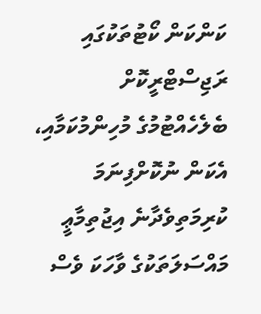ކަންކަން ކޯޓުތަކުގައި ރަޖިސްޓްރީކޮށް ބެލެހެއްޓުމުގެ މުހިންމުކަމާއި، އެކަން ނުކޮށްފިނަމަ ކުރިމަތިވެދާނެ އިޖުތިމާޢީ މައްސަލަތަކުގެ ވާހަކަ ވެސް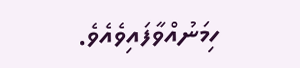ހިމަނުއްވާފައިވެއެވެ.